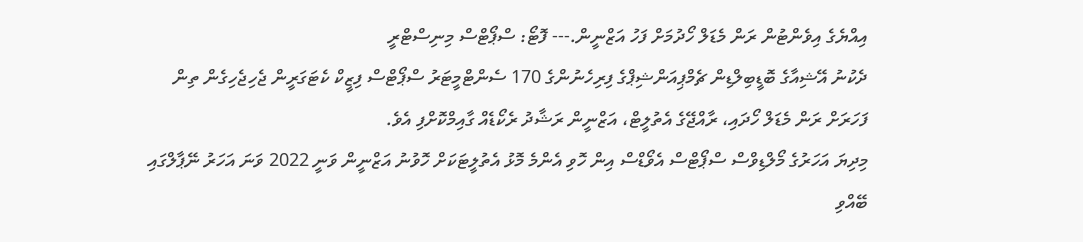އިއްޔެގެ އިވެންޓުން ރަން މެޑަލް ހޯދުމަށް ފަހު އަޒްނީން.--- ފޮޓޯ: ސްޕޯޓްސް މިނިސްޓްރީ
ދެކުނު އޭޝިއާގެ ބޮޑީބިލްޑިން ޗެމްޕިއަންޝިޕްގެ ފިރިހެނުންގެ 170 ސެންޓްމީޓަރު ސްޕޯޓްސް ފިޒީކް ކެޓަގަރީން ޖެހިޖެހިގެން ތިން ފަހަރަށް ރަން މެޑަލް ހޯދައި، ރާއްޖޭގެ އެތުލީޓް، އަޒްނީން ރަޝާދު ރެކޯޑެއް ގާއިމްކޮށްފި އެވެ.
މިދިޔަ އަހަރުގެ މޯލްޑިވްސް ސްޕޯޓްސް އެވޯޑްސް އިން ހޮވި އެންމެ މޮޅު އެތުލީޓަކަށް ހޮވުނު އަޒްނީން ވަނީ 2022 ވަނަ އަހަރު ނޭޕާލްގައި ބޭއްވި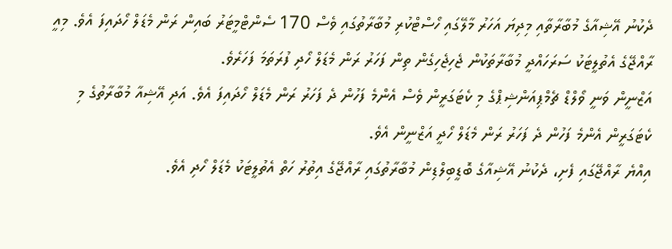ދެކުނު އޭޝިއާގެ މުބާރާތާއި މިދިޔަ އަހަރު މާލޭގައި ހޯސްޓްކުރި މުބާރާތުގައި ވެސް 170 ސެންޓްމީޓަރު ބައިން ރަން މެޑަލް ހޯދައިފަ އެވެ. މިއީ ރާއްޖޭގެ އެތުލީޓަކު ސަރަހައްދީ މުބާރާތަކުން ޖެހިޖެހިގެން ތިން ފަހަރު ރަން މެޑަލް ހޯދި ފުރަތަމަ ފަހަރެވެ.
އަޒްނީން ވަނީ ވޯލްޑް ޗެމްޕިއަންޝިޕްގެ މި ކެޓަގަރީން ވެސް އެންމެ ފަހުން ދެ ފަހަރު ރަން މެޑަލް ހޯދައިފަ އެވެ. އަދި އޭޝިއާ މުބާރާތުގެ މި ކެޓަގަރީން އެންމެ ފަހުން ދެ ފަހަރު ރަން މެޑަލް ހޯދީ އަޒްނީން އެވެ.
އިއްޔެ ރާއްޖޭގައި ފެށި، ދެކުނު އޭޝިއާގެ ބޮޑީބިލްޑިން މުބާރާތުގައި ރާއްޖޭގެ އިތުރު ހަތް އެތުލީޓަކު މެޑަލް ހޯދި އެވެ.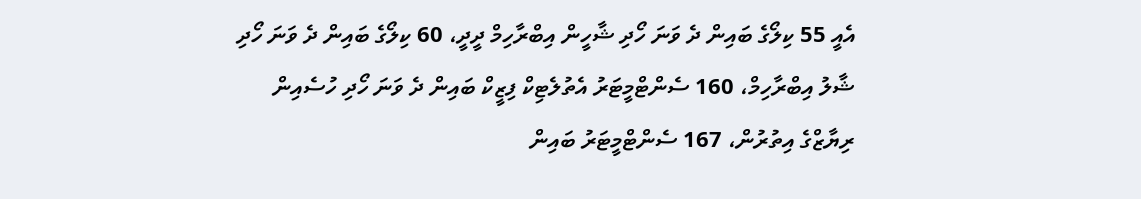އެއީ 55 ކިލޯގެ ބައިން ދެ ވަނަ ހޯދި ޝާހީން އިބްރާހިމް ދީދީ، 60 ކިލޯގެ ބައިން ދެ ވަނަ ހޯދި ޝާލު އިބްރާހިމް، 160 ސެންޓްމީޓަރު އެތުލެޓިކް ފިޒީކް ބައިން ދެ ވަނަ ހޯދި ހުސެއިން ރިޔާޒްގެ އިތުރުން، 167 ސެންޓްމީޓަރު ބައިން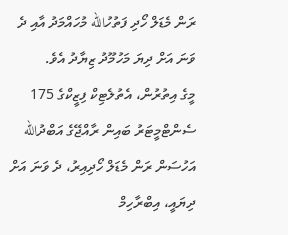ރަން މެޑަލް ހޯދި ފަތުހުالله މުހައްމަދު އާއި ދެ ވަނަ އަށް ދިޔަ މަހުމޫދު ޒިޔާދު އެވެ.
މީގެ އިތުރުން، އެތުލެޓިކް ފިޒީކްގެ 175 ސެންޓްމީޓަރު ބައިން ރާއްޖޭގެ އަބްދުالله އަހުސަން ރަން މެޑަލް ހޯދިއިރު، ދެ ވަނަ އަށް ދިޔައީ، އިބްރާހިމް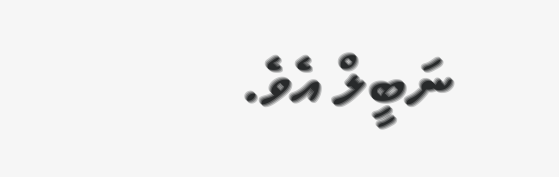ނަބީލް އެވެ.